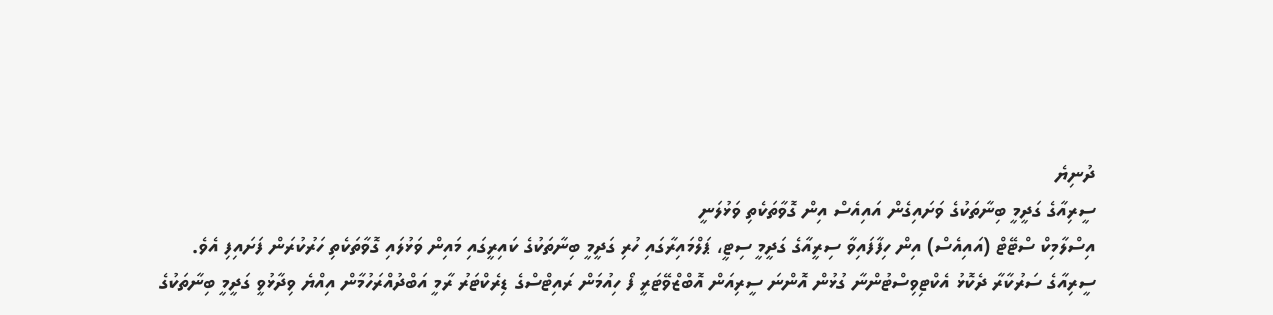ދުނިޔެ
ސީރިއާގެ ގަދީމީ ބިނާތަކުގެ ވަށައިގެން އައިއެސް އިން ގޮވާތަކެތި ވަޅުލަނީ
އިސްލާމިކް ސްޓޭޓް (އައިއެސް) އިން ހިފާފައިވާ ސިރީއާގެ ގަދީމީ ސިޓީ، ޕަލްމައިރާގައި ހުރި ގަދީމީ ބިނާތަކުގެ ކައިރީގައި މައިން ވަޅުލައި ގޮވާތަކެތި ހަރުކުރަން ފަށައިފި އެވެ.
ސީރިއާގެ ސަރުކާރާ ދެކޮޅު އެކްޓިވިސްޓުންނާ ގުޅުން އޮންނަ ސީރިއަން އޮބްޒްވޭޓަރީ ފޯ ހިއުމަން ރައިޓްސްގެ ޑިރެކްޓަރު ރާމީ އަބްދުއްރަހުމާން އިއްޔެ ވިދާޅުވީ ގަދީމީ ބިނާތަކުގެ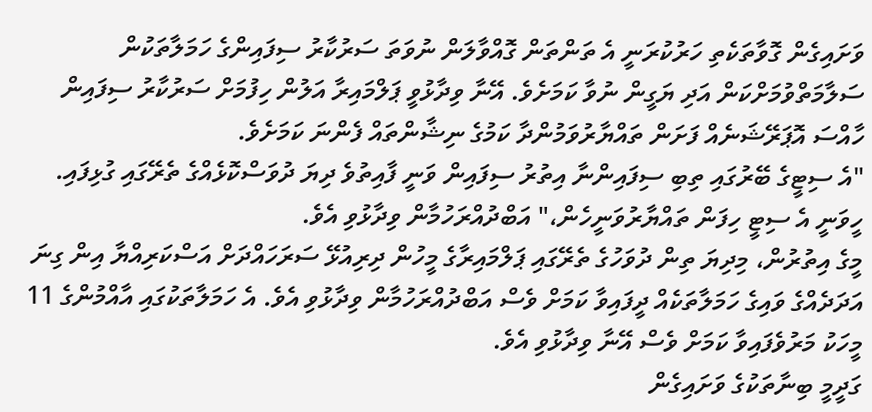ވަށައިގެން ގޮވާތަކެތި ހަރުކުރަނީ އެ ތަންތަން ގޮއްވާލަން ނުވަތަ ސަރުކާރު ސިފައިންގެ ހަމަލާތަކުން ސަލާމަތްވުމަށްކަން އަދި ޔަގީން ނުވާ ކަމަށެވެ. އޭނާ ވިދާޅުވީ ޕަލްމައިރާ އަލުން ހިފުމަށް ސަރުކާރު ސިފައިން ހާއްސަ އޮޕަރޭޝަނެއް ފަށަން ތައްޔާރުވަމުންދާ ކަމުގެ ނިޝާންތައް ފެންނަ ކަމަށެވެ.
"އެ ސިޓީގެ ބޭރުގައި ތިބި ސިފައިންނާ އިތުރު ސިފައިން ވަނީ ފާއިތުވެ ދިޔަ ދުވަސްކޮޅެއްގެ ތެރޭގައި ގުޅިފައި. ހީވަނީ އެ ސިޓީ ހިފަން ތައްޔާރުވަނީހެން،" އަބްދުއްރަހުމާން ވިދާޅުވި އެވެ.
މީގެ އިތުރުން، މިދިޔަ ތިން ދުވަހުގެ ތެރޭގައި ޕަލްމައިރާގެ މީހުން ދިރިއުޅޭ ސަރަހައްދަށް އަސްކަރިއްޔާ އިން ގިނަ އަދަދެއްގެ ވައިގެ ހަމަލާތަކެއް ދީފައިވާ ކަމަށް ވެސް އަބްދުއްރަހުމާން ވިދާޅުވި އެވެ. އެ ހަމަލާތަކުގައި އާއްމުންގެ 11 މީހަކު މަރުވެފައިވާ ކަމަށް ވެސް އޭނާ ވިދާޅުވި އެވެ.
ގަދީމީ ބިނާތަކުގެ ވަށައިގެން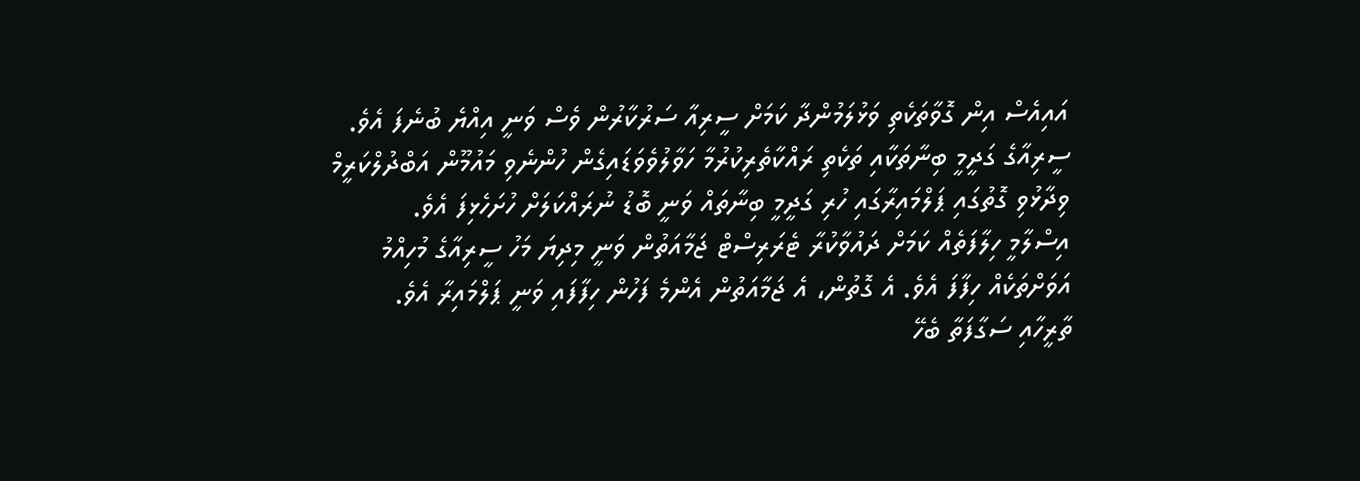އައިއެސް އިން ގޮވާތަކެތި ވަޅުލަމުންދާ ކަމަށް ސީރިއާ ސަރުކާރުން ވެސް ވަނީ އިއްޔެ ބުނެފަ އެވެ. ސީރިއާގެ ގަދީމީ ބިނާތަކާއި ތަކެތި ރައްކާތެރިކުރުމާ ހަވާލުވެވަޑައިގެން ހުންނެވި މައުމޫން އަބްދުލްކަރީމް ވިދާޅުވި ގޮތުގައި ޕަލްމައިރާގައި ހުރި ގަދީމީ ބިނާތައް ވަނީ ބޮޑު ނުރައްކަލަށް ހުށަހެޅިފަ އެވެ.
އިސްލާމީ ހިލާފަތެއް ކަމަށް ދައުވާކުރާ ޓެރަރިސްޓް ޖަމާއަތުން ވަނީ މިދިޔަ މަހު ސީރިއާގެ މުހިއްމު އަވަށްތަކެއް ހިފާފަ އެވެ. އެ ގޮތުން، އެ ޖަމާއަތުން އެންމެ ފަހުން ހިފާފައި ވަނީ ޕަލްމައިރާ އެވެ.
ތާރީހާއި ސަގާފަތާ ބެހޭ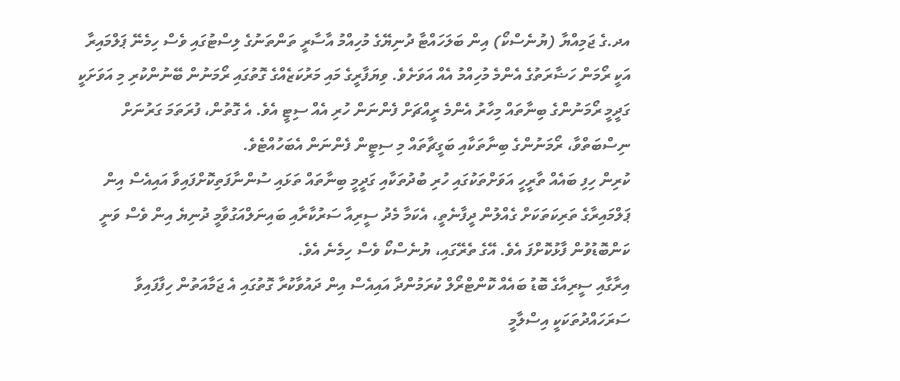އދ.ގެ ޖަމިއްޔާ (ޔުނެސްކޯ) އިން ބަލަހައްޓާ ދުނިޔޭގެ މުހިއްމު އާސާރީ ތަންތަނުގެ ލިސްޓުގައި ވެސް ހިމެނޭ ޕަލްމައިރާ އަކީ ރޯމަން ހަޟާރަތުގެ އެންމެ މުހިއްމު އެއް އަވަށެވެ. ވިޔަފާރީގެ މައި މަރުކަޒެއްގެ ގޮތުގައި ރޯމަނުން ބޭނުންކުރި މި އަވަށަކީ ގަދީމީ ރޯމަނުންގެ ބިނާތައް މިހާރު އެންމެ ރީއްޗަށް ފެންނަން ހުރި އެއް ސިޓީ އެވެ. އެ ގޮތުން، ފުރަތަމަ ގަރުނަށް ނިސްބަތްވާ، ރޯމަނުންގެ ބިނާތަކާއި ބަގީޗާތައް މި ސިޓީން ފެންނަން އެބަހުއްޓެވެ.
ކުރިން ހިފި ބައެއް ތާރީހީ އަވަށްތަކުގައި ހުރި ބުދުތަކާއި ގަދީމީ ބިނާތައް ތަޅައި ސުންނާފަތިކޮށްފައިވާ އައިއެސް އިން ޕަލްމައިރާގެ ތަރިކަތަކަށް ގެއްލުން ދީފާނެތީ، އެކަމާ މެދު ސީރިއާ ސަރުކާރާއި ބައިނަލްއަގުވާމީ ދުނިޔެ އިން ވެސް ވަނީ ކަންބޮޑުވުން ފާޅުކޮށްފަ އެވެ. އޭގެ ތެރޭގައި، ޔުނެސްކޯ ވެސް ހިމެނެ އެވެ.
އިރާގާއި ސީރިއާގެ ބޮޑު ބައެއް ކޮންޓްރޯލް ކުރަމުންދާ އައިއެސް އިން ދައުވާކުރާ ގޮތުގައި އެ ޖަމާއަތުން ހިފާފައިވާ ސަރަހައްދުތަކަކީ އިސްލާމީ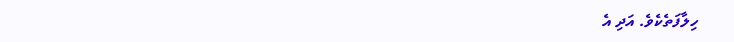ހިލާފަތެކެވެ. އަދި އެ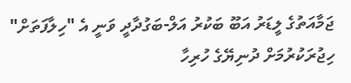ޖަމާއަތުގެ ލީޑަރު އަބޫ ބަކުރު އަލް-ބަގުދާދީ ވަނީ އެ "ހިލާފަތަށް" ހިޖުރަކުރުމަށް ދުނިޔޭގެ ހުރިހާ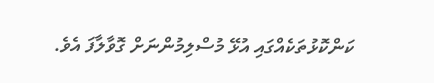ކަންކޮޅުތަކެއްގައި އުޅޭ މުސްލިމުންނަށް ގޮވާލާފަ އެވެ.